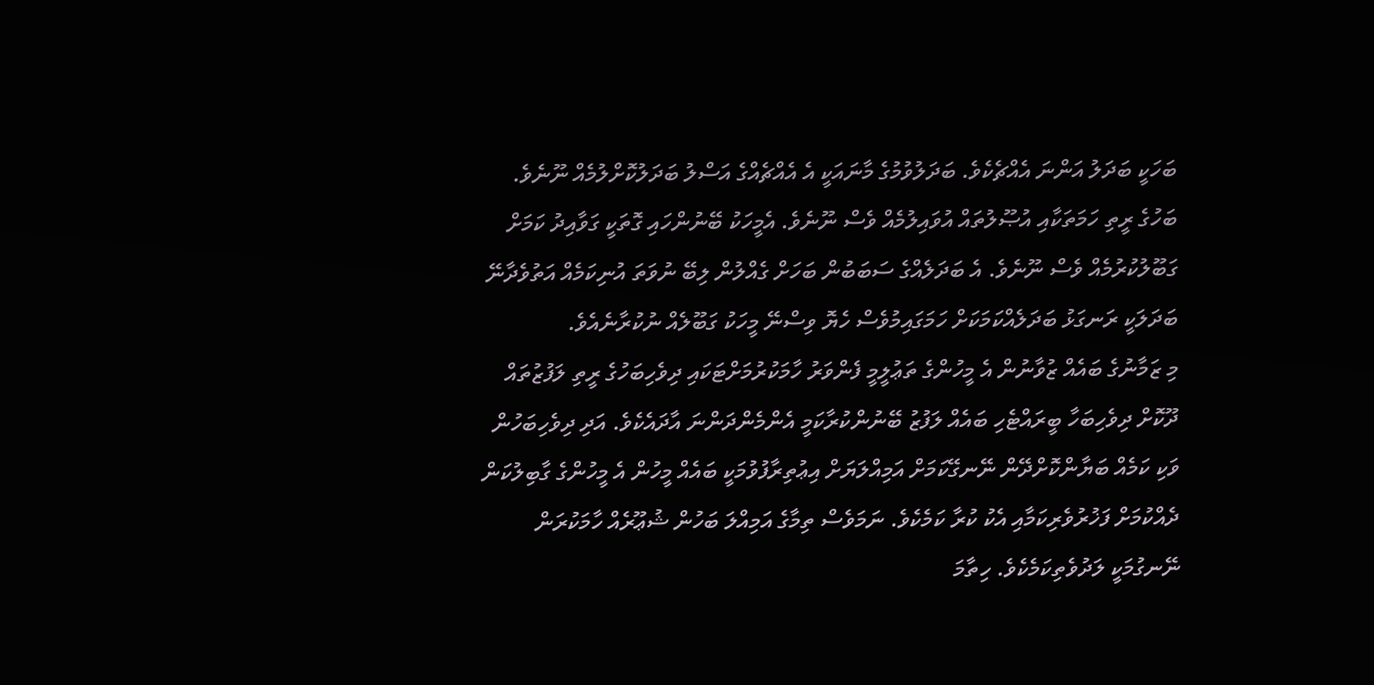ބަހަކީ ބަދަލު އަންނަ އެއްޗެކެވެ. ބަދަލުވުމުގެ މާނައަކީ އެ އެއްޗެއްގެ އަސްލު ބަދަލުކޮށްލުމެއް ނޫނެވެ. ބަހުގެ ރީތި ހަމަތަކާއި އުޞޫލުތައް އުވައިލުމެއް ވެސް ނޫނެވެ. އެމީހަކު ބޭނުންހައި ގޮތަކީ ގަވާއިދު ކަމަށް ގަބޫލުކުރުމެއް ވެސް ނޫނެވެ. އެ ބަދަލެއްގެ ސަބަބުން ބަހަށް ގެއްލުން ލިބޭ ނުވަތަ އުނިކަމެއް އަތުވެދާނޭ ބަދަލަކީ ރަނގަޅު ބަދަލެއްކަމަކަށް ހަމަގައިމުވެސް ހެޔޮ ވިސްނޭ މީހަކު ގަބޫލެއް ނުކުރާނެއެވެ.
މި ޒަމާނުގެ ބައެއް ޒުވާނުން އެ މީހުންގެ ތަޢުލީމީ ފެންވަރު ހާމަކުރުމަށްޓަކައި ދިވެހިބަހުގެ ރީތި ލަފުޒުތައް ދޫކޮށް ދިވެހިބަހާ ބީރައްޓެހި ބައެއް ލަފުޒު ބޭނުންކުރާކަމީ އެންމެންދަންނަ އާދައެކެވެ. އަދި ދިވެހިބަހުން ވަކި ކަމެއް ބަޔާންކޮށްދޭން ނޭނގޭކަމަށް އަމިއްލަޔަށް އިޢުތިރާފުވުމަކީ ބައެއް މީހުން އެ މީހުންގެ ގާބިލުކަން ދެއްކުމަށް ފަޚުރުވެރިކަމާއި އެކު ކުރާ ކަމެކެވެ. ނަމަވެސް ތިމާގެ އަމިއްލަ ބަހުން ޝުޢޫރެއް ހާމަކުރަން ނޭނގުމަކީ ލަދުވެތިކަމެކެވެ. ހިތާމަ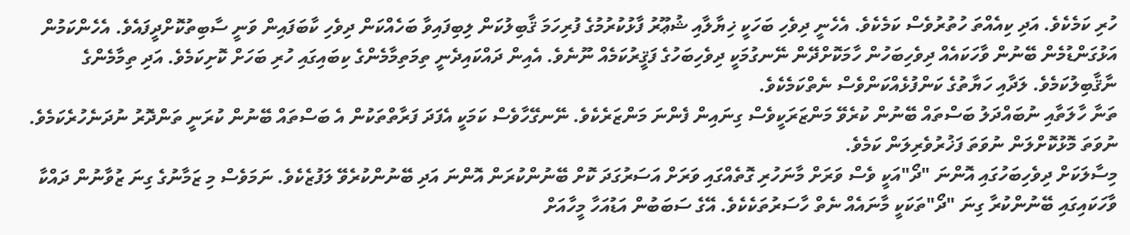ހުރި ކަމެކެވެ. އަދި ކިއެއްތަ ހުތުރުވެސް ކަމެކެވެ. އެހެނީ ދިވެހި ބަހަކީ ޚިޔާލާއި ޝުޢޫރު ފާޅުކުރުމުގެ ފުރިހަމަ ޤާބިލުކަން ލިބިފައިވާ ބަހެއްކަން ދިވެހި ކާބަފައިން ވަނީ ސާބިތުކޮށްދީފައެވެ. އެހެންކަމުން އަޅުގަންޑުމެން ބޭނުން ވާހަކައެއް ދިވެހިބަހުން ހާމަކޮށްދޭން ނޭނގުމަކީ ދިވެހިބަހުގެ ފަޤީރުކަމެއް ނޫނެވެ. އެއިން ދައްކައިދެނީ ތިމަތިމާމެންގެ ކިބައިގައި ހުރި ބަހަށް ކޮށިކަމެވެ. އަދި ތިމާމެންގެ ނާޤާބިލުކަމެވެ. ލަދާއި ހަޔާތުގެ ކަންފުޅެއްކަންވެސް ނެތްކަމެކެވެ.
ތަނާ ހާލަތާއި ނުބައްދަލު ބަސްތައް ބޭނުން ކުރެވޭ މަންޒަރަކީވެސް ގިނައިން ފެންނަ މަންޒަރެކެވެ. ނޭނގޭހާވެސް ކަމަކީ އެފަދަ ފަރާތްތަކުން އެ ބަސްތައް ބޭނުން ކުރަނީ ތަންދޮރު ނުދަނެހުރެކަމެވެ. ނުވަތަ މޮޅުކޮށްލަން ނުވަތަ ފަޚުރުވެރިލަން ކަމެވެ.
މިސާލަކަށް ދިވެހިބަހުގައި އޮންނަ "ދޯ"އަކީ ވެސް ވަރަށް މާނަހުރި ގޮތެއްގައި ވަރަށް އަސަރުގަދަ ކޮށް ބޭނުންކުރަން އޮންނަ އަދި ބޭނުންކުރެވޭ ލަފުޒެކެވެ. ނަމަވެސް މި ޒަމާނުގެ ގިނަ ޒުވާނުން ދައްކާ ވާހަކައިގައި ބޭނުންކުރާ ގިނަ "ދޯ"ތަކަކީ މާނައެއް ނެތް ހާސަރުތަކެކެވެ. އޭގެ ސަބަބުން އަޑުއަހާ މީހާއަށް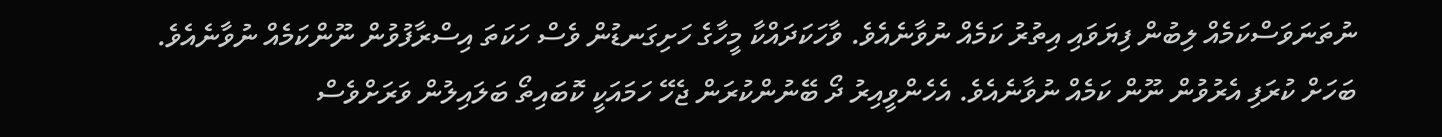ނުތަނަވަސްކަމެއް ލިބުން ފިޔަވައި އިތުރު ކަމެއް ނުވާނެއެވެ. ވާހަކަދައްކާ މީހާގެ ހަށިގަނޑުން ވެސް ހަކަތަ އިސްރާފުވުން ނޫންކަމެއް ނުވާނެއެވެ. ބަހަށް ކުރަފި އެރުވުން ނޫން ކަމެއް ނުވާނެއެވެ. އެހެންވީއިރު ދޯ ބޭނުންކުރަން ޖެހޭ ހަމައަކީ ކޮބައިތޯ ބަލައިލުން ވަރަށްވެސް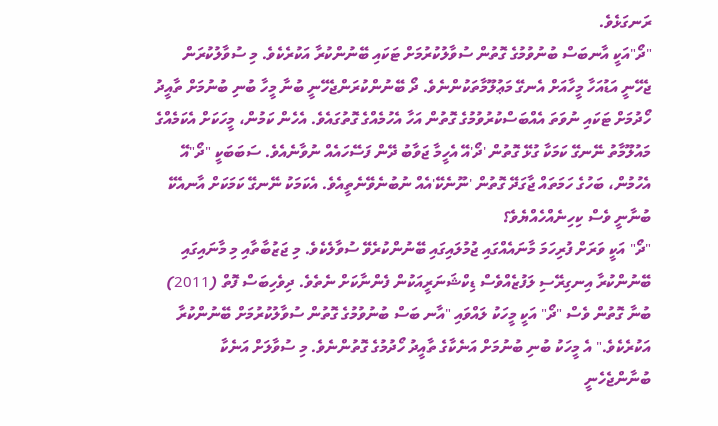ރަނގަޅެވެ.
"ދޯ"އަކީ އާނބަސް ބުނުވުމުގެ ގޮތުން ސުވާލުކުރުމަށް ޓަކައި ބޭނުންކުރާ އަކުރެކެވެ. މި ސުވާލުކުރަން ޖެހޭނީ އަޑުއަހާ މީހާއަށް އެނގޭ މަޢުލޫމާތަކުންނެވެ. ދޯ ބޭނުންކުރަންޖެހޭނީ ބުނާ މީހާ ބުނި ބުނުމަށް ތާއީދު ހޯދުމަށް ޓަކައި ނުވަތަ އެއްބަސްކުރުވުމުގެ ގޮތުން އަހާ އެހުމެއްގެ ގޮތުގައެވެ. އެހެން ކަމުން، މީހަކަށް އެކަމެއްގެ މައުލޫމާތު ނޭނގޭ ކަމަކާ ގުޅޭ ގޮތުން 'ދޯ'އޭ އެހީމާ ޖަވާބު ދޭން ފަސޭހައެއް ނުވާނެއެވެ. ސަބަބަކީ "ދޯ"އޭ އެހުމުން، ބަހުގެ ހަމަތައް ޖާގަދޭ ގޮތުން 'ނޫނެކޭ'އެއް ނުބުނެވޭނެތީއެވެ. އެކަމަކު ނޭނގޭ ކަމަކަށް އާނއެކޭ ބުނާނީ ވެސް ކިހިނެއްހެއްޔެވެ؟
"ދޯ" އަކީ ވަރަށް ފުރިހަމަ މާނައެއްގައި ޖުމުލައިގައި ބޭނުންކުރެވޭ ސުވާލެކެވެ. މި ޖަޒުބާތާއި މި މާނައިގައި ބޭނުންކުރާ އިނގިރޭސި ލަފުޒެއްވެސް ޑިކްޝަނަރީއަކުން ފެންނާކަށް ނެތެވެ. ދިވެހިބަސް ފޮތް (2011) ބުނާ ގޮތުން ވެސް "ދޯ" އަކީ މީހަކު ލައްވައި "އާނ ބަސް ބުނުވުމުގެ ގޮތުން ސުވާލުކުރުމަށް ބޭނުންކުރާ އަކުރެކެވެ." އެ މީހަކު ބުނި ބުނުމަށް އަނެކާގެ ތާއީދު ހޯދުމުގެ ގޮތުންނެވެ. މި ސުވާލަށް އަނެކާ ބުނާންޖެހެނީ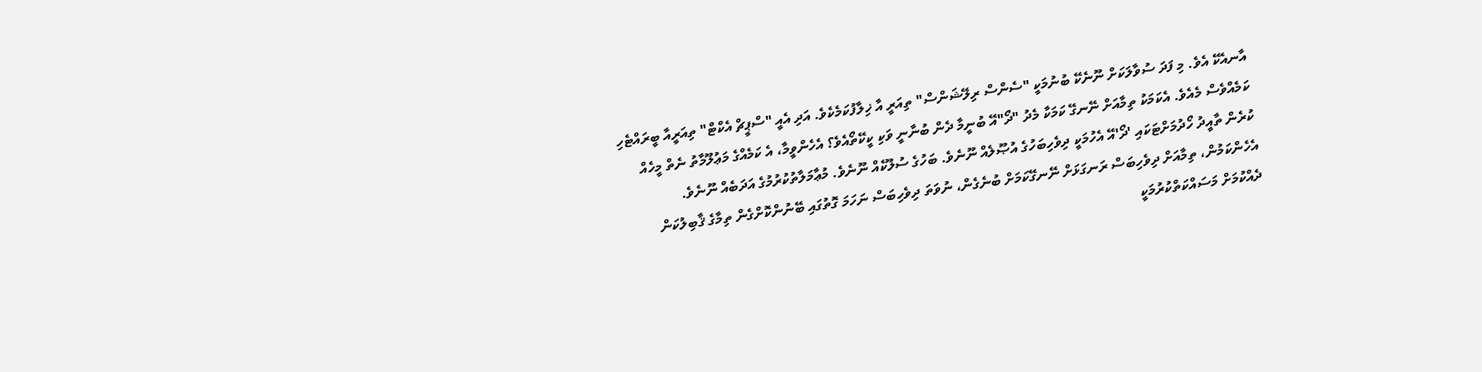އާނއެކޭ އެވެ. މި ފަދަ ސުވާލަކަށް ނޫނެކޭ ބުނުމަކީ "ސެންސް ރިލޭޝަންސް" ތިއަރީ އާ ޚިލާފުކަމެކެވެ. އަދި އެއީ "ސްޕީޗް އެކްޓް" ތިއަރީއާ ބީރައްޓެހި ކަމެއްވެސް މެއެވެ. އެކަމަކު ތިމާއަށް ނޭނގޭ ކަމަކާ މެދު "ދޯ"އޭ ބުނީމާ ދެން ބުނާނީ ވަކި ކީކޭތޯއެވެ؟ އެހެންވީމާ، އެ ކަމެއްގެ މަޢުލޫމާތު ނެތް މީހެއް ކުރެން ތާއީދު ހޯދުމަށްޓަކައި 'ދޯ'އޭ އެހުމަކީ ދިވެހިބަހުގެ އުޞޫލެއް ނޫނެވެ. ބަހުގެ ސުލޫކެއް ނޫނެވެ. މުޢާމަލާތުކުރުމުގެ އަދަބެއް ނޫނެވެ.
އެހެންކަމުން، ތިމާއަށް ދިވެހިބަސް ރަނގަޅަށް ނޭނގޭކަމަށް ބުނެގެން، ނުވަތަ ދިވެހިބަސް ނަހަމަ ގޮތުގައި ބޭނުންކޮށްގެން ތިމާގެ ޤާބިލުކަން ދެއްކުމަށް މަސައްކަތްކުރުމަކީ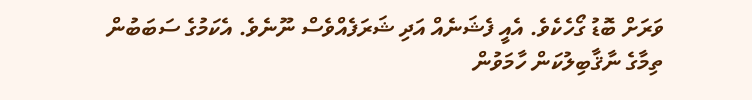ވަރަށް ބޮޑު ގޯހެކެވެ. އެއީ ފެޝަނެއް އަދި ޝަރަފެއްވެސް ނޫނެވެ. އެކަމުގެ ސަބަބުން ތިމާގެ ނާޤާބިލުކަން ހާމަވުން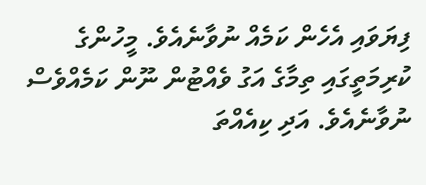ފިޔަވައި އެހެން ކަމެއް ނުވާނެއެވެ. މީހުންގެ ކުރިމަތީގައި ތިމާގެ އަގު ވެއްޓުން ނޫން ކަމެއްވެސް ނުވާނެއެވެ. އަދި ކިއެއްތަ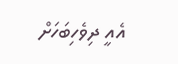އެއީ ދިވެހިބަހަށް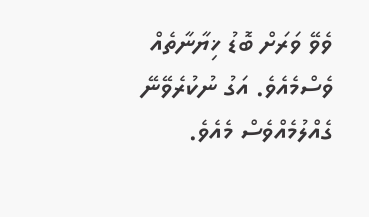ވެވޭ ވަރަށް ބޮޑު ޚިޔާނާތެއް ވެސްމެއެވެ. އަގު ނުކުރެވޭނޭ ގެއްލުމެއްވެސް މެއެވެ.